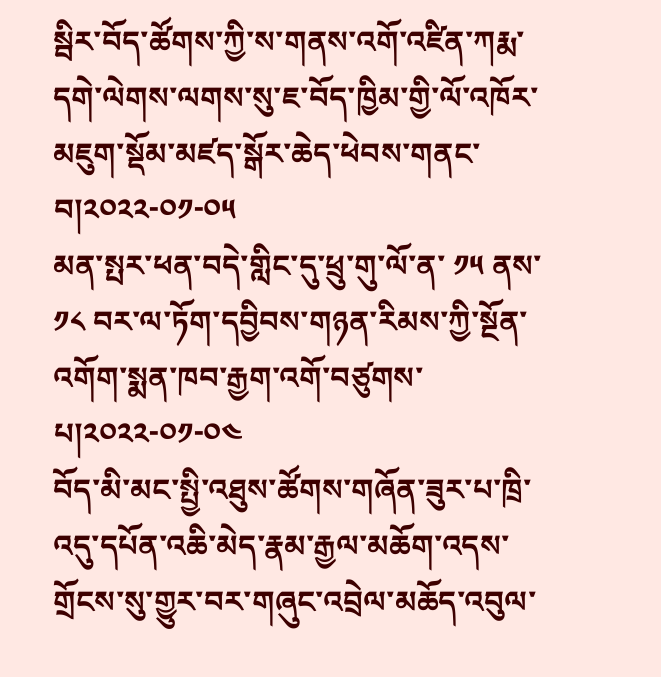སྦིར་བོད་ཚོགས་ཀྱི་ས་གནས་འགོ་འཛིན་ཀརྨ་དགེ་ལེགས་ལགས་སུ་ཇ་བོད་ཁྱིམ་གྱི་ལོ་འཁོར་མཇུག་སྡོམ་མཛད་སྒོར་ཆེད་ཕེབས་གནང་བ།༢༠༢༢-༠༡-༠༥
མན་སྤར་ཕན་བདེ་གླིང་དུ་ཕྲུ་གུ་ལོ་ན་ ༡༥ ནས་ ༡༨ བར་ལ་ཏོག་དབྱིབས་གཉན་རིམས་ཀྱི་སྔོན་འགོག་སྨན་ཁབ་རྒྱག་འགོ་བཙུགས་པ།༢༠༢༢-༠༡-༠༤
བོད་མི་མང་སྤྱི་འཐུས་ཚོགས་གཞོན་ཟུར་པ་ཁྲི་འདུ་དཔོན་འཆི་མེད་རྣམ་རྒྱལ་མཆོག་འདས་གྲོངས་སུ་གྱུར་བར་གཞུང་འབྲེལ་མཆོད་འབུལ་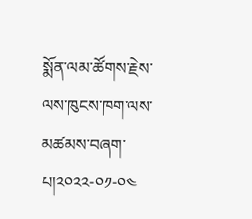སྨོན་ལམ་ཚོགས་རྗེས་ལས་ཁུངས་ཁག་ལས་མཚམས་བཞག་པ།༢༠༢༢-༠༡-༠༤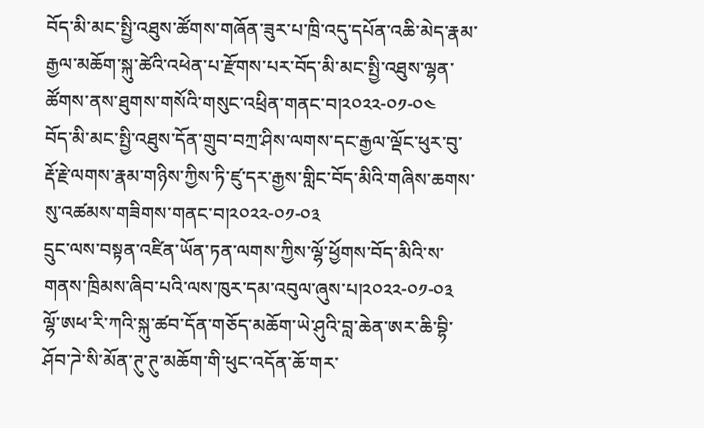བོད་མི་མང་སྤྱི་འཐུས་ཚོགས་གཞོན་ཟུར་པ་ཁྲི་འདུ་དཔོན་འཆི་མེད་རྣམ་རྒྱལ་མཆོག་སྐུ་ཚེའི་འཕེན་པ་རྫོགས་པར་བོད་མི་མང་སྤྱི་འཐུས་ལྷན་ཚོགས་ནས་ཐུགས་གསོའི་གསུང་འཕྲིན་གནང་བ།༢༠༢༢-༠༡-༠༤
བོད་མི་མང་སྤྱི་འཐུས་དོན་གྲུབ་བཀྲ་ཤིས་ལགས་དང་རྒྱལ་ལྡོང་ཕུར་བུ་རྡོ་རྗེ་ལགས་རྣམ་གཉིས་ཀྱིས་ཏི་ཛུ་དར་རྒྱས་གླིང་བོད་མིའི་གཞིས་ཆགས་སུ་འཚམས་གཟིགས་གནང་བ།༢༠༢༢-༠༡-༠༣
དྲུང་ལས་བསྟན་འཛིན་ཡོན་ཏན་ལགས་ཀྱིས་ལྷོ་ཕྱོགས་བོད་མིའི་ས་གནས་ཁྲིམས་ཞིབ་པའི་ལས་ཁུར་དམ་འབུལ་ཞུས་པ།༢༠༢༢-༠༡-༠༣
ལྷོ་ཨཕ་རི་ཀའི་སྐུ་ཚབ་དོན་གཅོད་མཆོག་ཡེ་ཤུའི་བླ་ཆེན་ཨར་ཆི་བྷི་ཤོབ་ཌེ་སི་མོན་ཊུ་ཊུ་མཆོག་གི་ཕུང་འདོན་ཆོ་གར་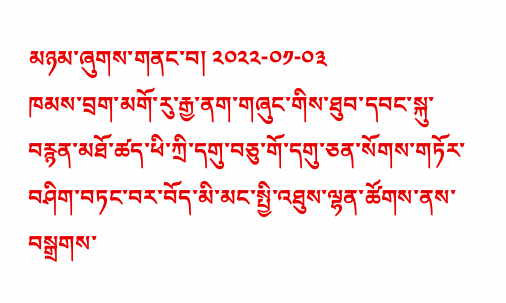མཉམ་ཞུགས་གནང་བ། ༢༠༢༢-༠༡-༠༣
ཁམས་བྲག་མགོ་རུ་རྒྱ་ནག་གཞུང་གིས་ཐུབ་དབང་སྐུ་བརྙན་མཐོ་ཚད་ཕི་ཀྲི་དགུ་བཅུ་གོ་དགུ་ཅན་སོགས་གཏོར་བཤིག་བཏང་བར་བོད་མི་མང་སྤྱི་འཐུས་ལྷན་ཚོགས་ནས་བསྒྲགས་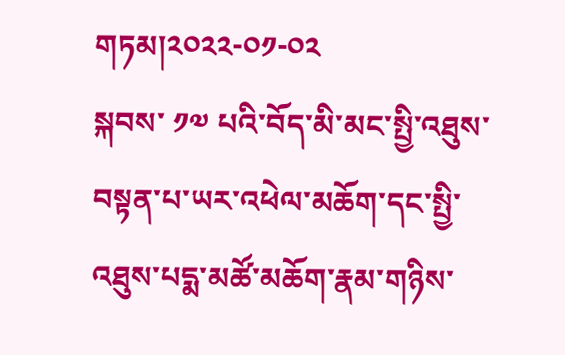གཏམ།༢༠༢༢-༠༡-༠༢
སྐབས་ ༡༧ པའི་བོད་མི་མང་སྤྱི་འཐུས་བསྟན་པ་ཡར་འཕེལ་མཆོག་དང་སྤྱི་འཐུས་པདྨ་མཚོ་མཆོག་རྣམ་གཉིས་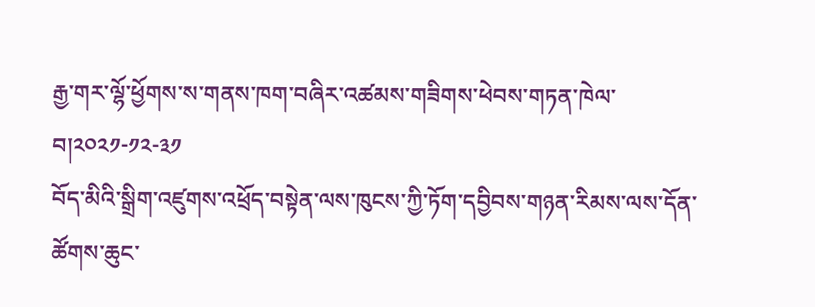རྒྱ་གར་ལྷོ་ཕྱོགས་ས་གནས་ཁག་བཞིར་འཚམས་གཟིགས་ཕེབས་གཏན་ཁེལ་བ།༢༠༢༡-༡༢-༣༡
བོད་མིའི་སྒྲིག་འཛུགས་འཕྲོད་བསྟེན་ལས་ཁུངས་ཀྱི་ཏོག་དབྱིབས་གཉན་རིམས་ལས་དོན་ཚོགས་ཆུང་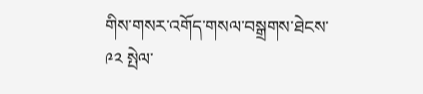གིས་གསར་འགོད་གསལ་བསྒྲགས་ཐེངས་ ༩༢ སྤེལ་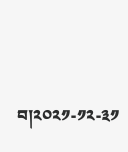བ།༢༠༢༡-༡༢-༣༡